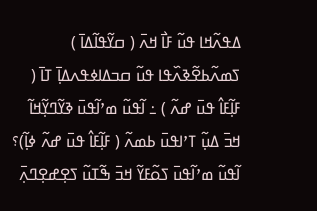ߡߟߍ߬ߞߊ ߟߎ߬ ߓߊ߯ ߞߍ߫ ( ߛߌ߬ߟߊ߬ߡߊ߫ ) ߖߘߍ߬ߕߐ߬ߢߍ߰ߟߊ ߟߎ߬ ߛߏߡߊߦߟߍߡߊ߲߫ ߠߊ߫ ( ߓߊ߲߬ߓߊ߮ ߟߎ߫ ߝߍ߬ ) ߸ ߊ߬ߟߎ߬ ߘߴߊ߬ߟߎ߫ ߢߌ߬ߣߌ߲߬ߞߊ߬ ߞߏ߫ ߡߎ߲߬ ߠߴߊߟߎ߫ ߕߘߍ߬ ( ߓߊ߲߬ߓߊ߮ ߟߎ߫ ߝߍ߬ ߦߊ߲߬)؟ ߊ߬ߟߎ߬ ߘߴߊ߬ߟߎ߫ ߖߋ߬ߓߌ߬ ߞߏ߫ ߒ߬ߠߎ߬ ߖߐ߲ߝߐ߲ߣߍ߲߫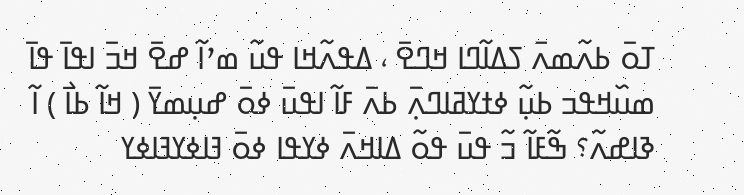ߠߋ߫ ߕߍ߬ߘߍ߫ ߖߡߊ߬ߣߊ ߞߣߐ߫ ، ߡߟߍ߬ߞߊ ߟߎ߬ ߘߴߊ߬ ߝߐ߫ ߞߏ߫ ߊߟߊ߫ ߟߊ߫ ߘߎ߰ߞߟߏ ߕߎ߲߬ ߦߙߌߥߊߣߍ߲߫ ߕߍ߫ ߓߊ߬ ߊߟߎ߫ ߦߋ߫ ߝߎ߲ߘߌ߫ ( ߞߊ߬ ߕߊ߯ ) ߊ߬ ߢߊߝߍ߬؟ ߒ߬ߓߊ߬ ߏ߬ ߟߎ߫ ߟߋ߬ ߡߊߞߍ߫ ߦߌߟߊ ߦߋ߫ ߔߊߦߌߔߊߦߌ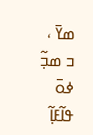ߘߌ߫ ، ߏ ߘߏ߲߬ ߦߋ߫ ߟߊ߬ߓߊ߲߬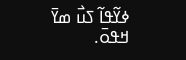ߦߌ߬ߟߊ߬ ߖߎ߯ ߘߌ߫ ߞߟߋ߫.